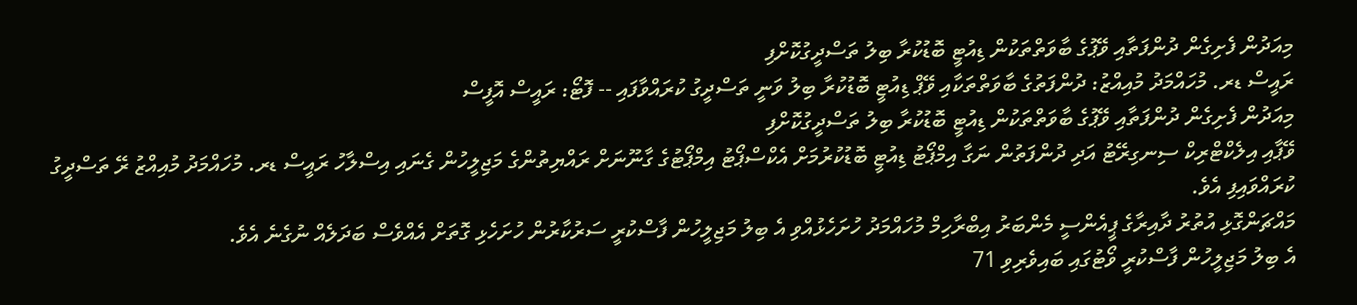މިއަދުން ފެށިގެން ދުންފަތާއި ވޭޕުގެ ބާވަތްތަކުން ޑިއުޓީ ބޮޑުކުރާ ބިލު ތަސްދީގުކޮށްފި
ރައީސް ޑރ. މުހައްމަދު މުއިއްޒު: ދުންފަތުގެ ބާވަތްތަކާއި ވޭޕް ޑިއުޓީ ބޮޑުކުރާ ބިލު ވަނީ ތަސްދީގު ކުރައްވާފައި -- ފޮޓޯ: ރައީސް އޮފީސް
މިއަދުން ފެށިގެން ދުންފަތާއި ވޭޕުގެ ބާވަތްތަކުން ޑިއުޓީ ބޮޑުކުރާ ބިލު ތަސްދީގުކޮށްފި
ވޭޕާއި އިލެކްޓްރިކް ސިނގިރޭޓު އަދި ދުންފަތުން ނަގާ އިމްޕޯޓު ޑިއުޓީ ބޮޑުކުރުމަށް އެކްސްޕޯޓު އިމްޕޯޓުގެ ގާނޫނަށް ރައްޔިތުންގެ މަޖިލީހުން ގެނައި އިސްލާހު ރައީސް ޑރ. މުހައްމަދު މުއިއްޒު ރޭ ތަސްދީގު ކުރައްވައިފި އެވެ.
މައްޗަންގޮޅި އުތުރު ދާއިރާގެ ޕީއެންސީ މެންބަރު އިބްރާހިމް މުހައްމަދު ހުށަހެޅުއްވި އެ ބިލު މަޖިލީހުން ފާސްކުރީ ސަރުކާރުން ހުށަހެޅި ގޮތަށް އެއްވެސް ބަދަލެއް ނުގެނެ އެވެ.
އެ ބިލު މަޖިލީހުން ފާސްކުރީ ވޯޓުގައި ބައިވެރިވި 71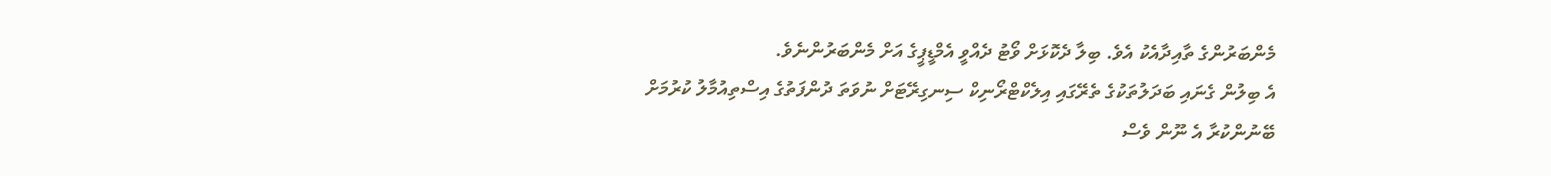މެންބަރުންގެ ތާއިދާއެކު އެވެ. ބިލާ ދެކޮޅަށް ވޯޓު ދެއްވީ އެމްޑީޕީގެ އަށް މެންބަރުންނެވެ.
އެ ބިލުން ގެނައި ބަދަލުތަކުގެ ތެރޭގައި އިލެކްޓްރޯނިކް ސިނގިރޭޓަށް ނުވަތަ ދުންފަތުގެ އިސްތިއުމާލު ކުރުމަށް ބޭނުންކުރާ އެ ނޫން ވެސް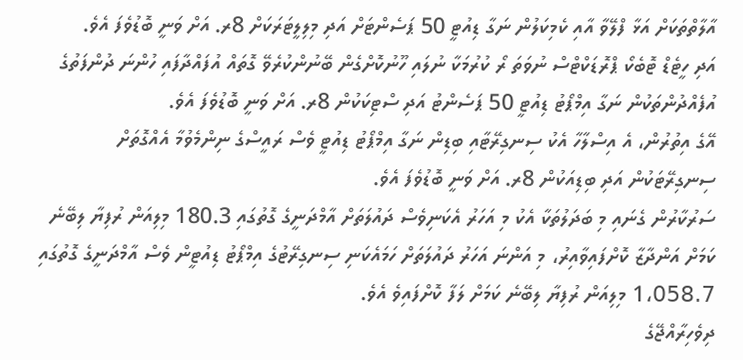އާލާތްތަކަށް އަޅާ ފްލޭވާ އާއި ކެމިކަލުން ނަގާ ޑިއުޓީ 50 ޕަސެންޓަށް އަދި މިލިލީޓަރަކަށް 8ރ. އަށް ވަނީ ބޮޑުވެފަ އެވެ.
އަދި ހީޓެޑް ޓޮބެކޯ ޕްރޮޑަކްޓްސް ނުވަތަ ރޯ ކުރުމަކާ ނުލައި ހޫނުކޮށްގެން ބޭނުންކުރެވޭ ގޮތައް އުފައްދާފައި ހުންނަ ދުންފަތުގެ އުފެއްދުންތަކުން ނަގާ އިމްޕޯޓު ޑިއުޓީ 50 ޕަސެންޓު އަދި ސްޓިކަކުން 8ރ. އަށް ވަނީ ބޮޑުވެފަ އެވެ.
އޭގެ އިތުރުން، އެ އިސްލާހާ އެކު ސިނގިރޭޓާއި ބިޑިން ނަގާ އިމްޕޯޓު ޑިއުޓީ ވެސް ރައީސްގެ ނިންމެވުމާ އެއްގޮތަށް ސިނގިރޭޓަކުން އަދި ބިޑިއަކުން 8ރ. އަށް ވަނީ ބޮޑުވެފަ އެވެ.
ސަރުކާރުން ގެނައި މި ބަދަލުތަކާ އެކު މި އަހަރު އެކަނިވެސް ދައުލަތަށް އާމްދަނީގެ ގޮތުގައި 180.3 މިލިއަން ރުފިޔާ ލިބޭނެ ކަމަށް އަންދާޒާ ކޮށްފައިވާއިރު، މި އަންނަ އަހަރު ދައުލަތަށް ހަމައެކަނި ސިނގިރޭޓުގެ އިމްޕޯޓު ޑިއުޓީން ވެސް އާމްދަނީގެ ގޮތުގައި 1،058.7 މިލިއަން ރުފިޔާ ލިބޭނެ ކަމަށް ލަފާ ކޮށްފައިވެ އެވެ.
ދިވެހިރާއްޖޭގެ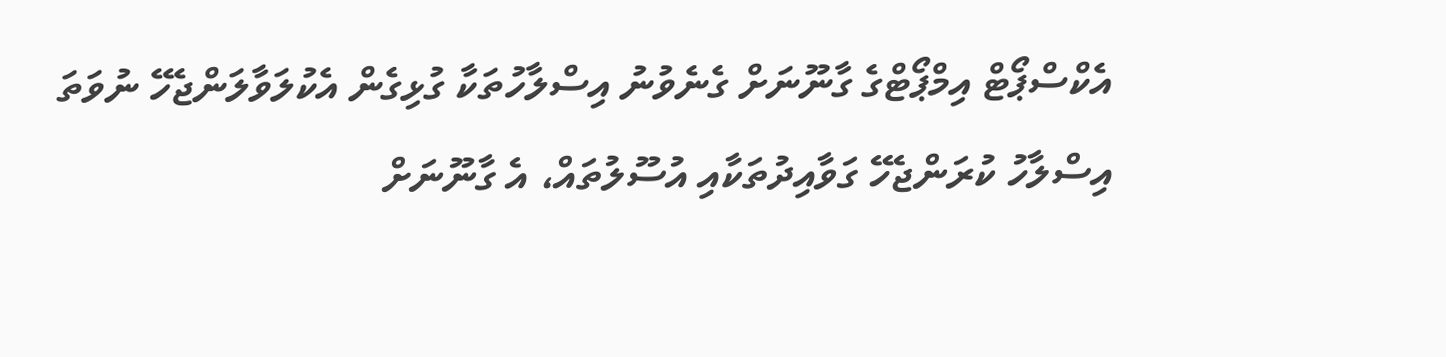އެކްސްޕޯޓް އިމްޕޯޓްގެ ގާނޫނަށް ގެނެވުނު އިސްލާހުތަކާ ގުޅިގެން އެކުލަވާލަންޖެހޭ ނުވަތަ އިސްލާހު ކުރަންޖެހޭ ގަވާއިދުތަކާއި އުސޫލުތައް، އެ ގާނޫނަށް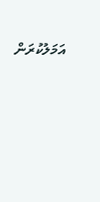އަމަލުކުރަން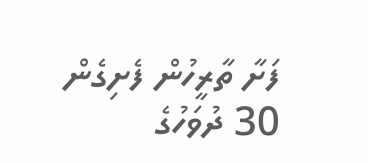ފަށާ ތާރީހުން ފެށިގެން 30 ދުވަހުގެ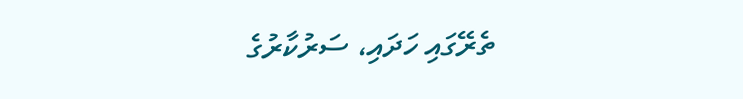ތެރޭގައި ހަދައި، ސަރުކާރުގެ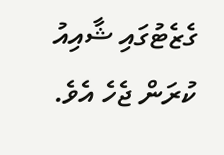ގެޒެޓުގައި ޝާއިއު ކުރަން ޖެހެ އެވެ.